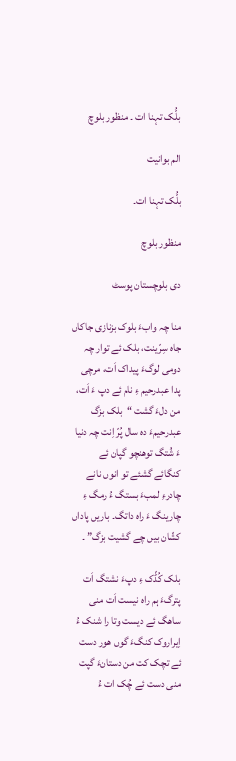بلُّک تہنا ات ۔ منظور بلوچ

الم بوانیت

بلُّک تہنا ات۔

منظور بلوچ

دی بلوچستان پوسٹ

منا چہ وابءَ بلوک بزنازی جاکاں جاہ سِرّینت، بلک ئے توار چہ دومی لوگءَ پیداک اَت، مرچی پدا عبدرحیم ءِ نام ئے دپ ءَ اَت، من دلءَ گشت “بلک بزگ عبدرحیمءَ دہ سال پُرّ اِنت چہ دنیا ءَ شُتگ توھنچو گپان ئے کنگائے گشئے تو انوں نانے چادرءِ لمبءَ بستگ ءُ رمگ ءِ چارینگ ءَ راہ داتگ۔ باریں پاداں کشّان بیں چے گشیت بزگ” ۔

بلک کُڈّک ءِ دپءَ نشتگ اَت پترگءَ ہم راہ نیست اَت منی ساھگ ئے دیست وتا را شنک ءُ اِیراروک کنگءَ گوں ھور دست ئے تچک کت من دستانءَ گپت منی دست ئے چُک ات ءُ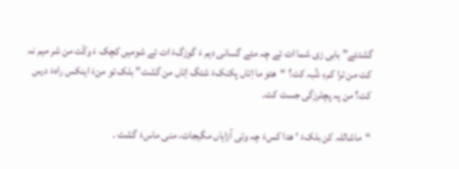گشتئے” بابی زی شما ات ئے چہ مئے گسانی دیم ءَ گوزگءَ ات ئے شومیں کچک ءَ وکّت من شر میم نہ کت من ترا کمءِ شُبہ کت؟ “ھئو ما اِتاں پکنکءَ شتگ اِتاں من گشت” بلک تو منءَ اینکس راہءَ درس کت؟ من پہ پچلرزگی جست کت۔

“ماشاللہ کن بلکءَ ‘ ھدا کسءَ چہ وتی آزاہاں مگیجات، منی ماسءَ گشت ۔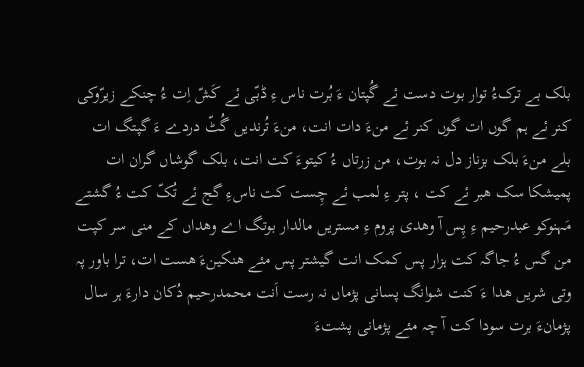بلک بے ترکءُ توار بوت دست ئے گُپتان ءَ بُرت ناس ءِ ڈبّی ئے کَشّ اِت ءُ چنکے زیرّوکی کنر ئے ہم گوں ات گوں کنر ئے منءَ دات انت، منءَ تُرندیں گُٹّ دردے ءَ گپتگ ات بلے منءَ بلک بزناز دل نہ بوت، من زرتاں ءُ کیتوءَ کت انت، بلک گوشاں گران ات پمیشکا سک ھبر ئے کت ، پتر ءِ لمب ئے چِست کت ناسءِ گج ئے تُکّ کت ءُ گشتے مَہنوکو عبدرحیم ءِ پِس آ وھدی پروم ءِ مستریں مالدار بوتگ اے وھداں کے منی سر کپت من گس ءُ جاگہ کت ہزار پس کمک انت گیشتر پس مئے ھنکینءَ ھست ات، ترا باور پہ وتی شریں ھدا ءَ کنت شوانگ پسانی پژماں نہ رست اَنت محمدرحیم دُکان دارءَ ہر سال پژمانءَ برت سودا کت آ چہ مئے پژمانی پشتءَ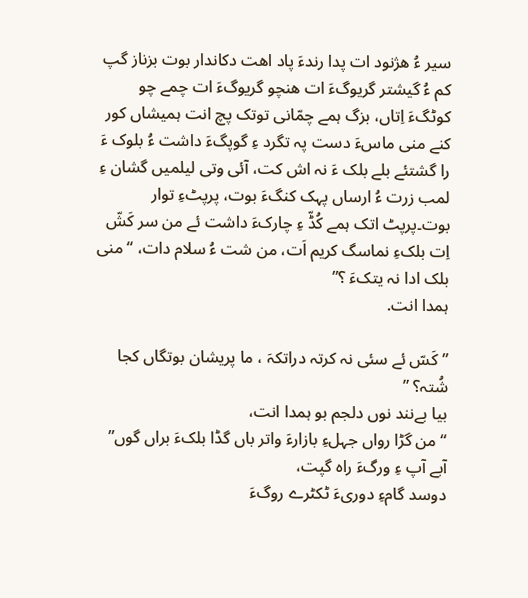سیر ءُ ھژنود ات پدا رندءَ پاد اھت دکاندار بوت بزناز گپ کم ءُ گیشتر گریوگءَ ات ھنچو گریوگءَ ات چمے چو کوٹگءَ اِتاں، بزگ ہمے چمّانی توتک پچ انت ہمیشاں کور کنے منی ماسءَ دست پہ تگرد ءِ گوپگءَ داشت ءُ بلوک ءَ را گشتئے بلے بلک ءَ نہ اش کت، آئی وتی لیلمیں گشان ءِ لمب زرت ءُ ارساں پہک کنگءَ بوت، پرپٹءِ توار بوت۔پرپٹ اتک ہمے کُڈّ ءِ چارکءَ داشت ئے من سر کَشّ اِت بلکءِ نماسگ کریم اَت، من شت ءُ سلام دات، “منی بلک ادا نہ یتکءَ ؟”
ہمدا انت.

” کَسّ ئے سئی نہ کرتہ دراتکہَ ، ما پریشان بوتگاں کجا شُتہ؟ ”
بیا بےنند نوں دلجم بو ہمدا انت،
“من گڑا رواں جہلءِ بازارءَ واتر باں گڈا بلکءَ براں گوں”
آبے آپ ءِ ورگءَ راہ گپت،
دوسد گامءِ دوریءَ ٹکٹرے روگءَ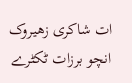ات شاکری زھیروک انچو برزات ٹکٹرے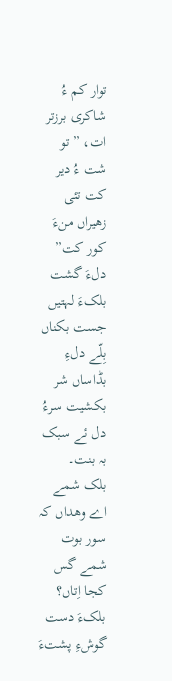توار کم ءُ شاکری برزتر ات، ” تو شت ءُ دیر کت تئی زھیراں منءَ کور کت”
دلءَ گشت بلکءَ لہتیں جست بکناں بِلّے دلءِ بڈاساں شر بکشیت سرءُ دل ئے سبک بہ بنت۔
بلک شمے اے وھداں کہ سور بوت شمے گس کجا اِتاں؟
بلکءَ دست گوشءِ پشتءَ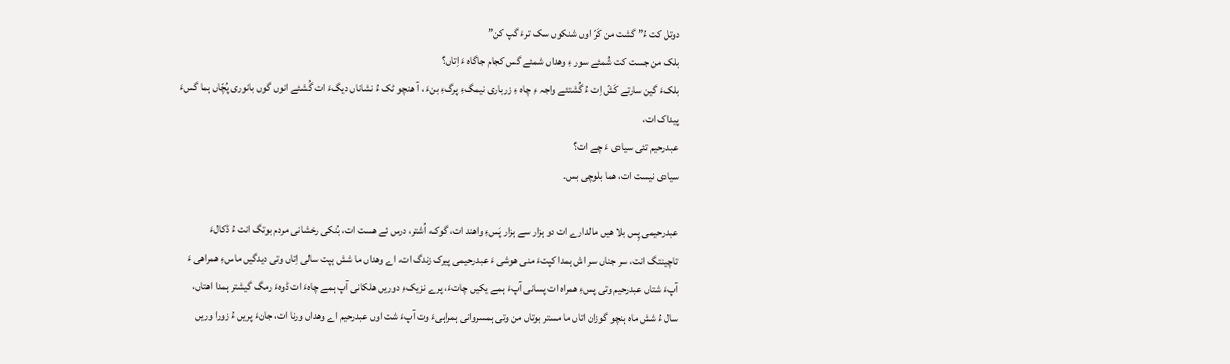دوتل کت ءُ” گشت من کَرّ اوں شنکوں سک ترءَ گپ کن”
بلک من جست کت شُمئے سور ءِ وھداں شمئے گس کجام جاگاہ ءَ اِتاں؟
بلکءَ گین سارتے کَشّ اِت ءُ گُشتئے واجہ ءِ چاہ ءِ زرباری نیمگءِ پرگءِ بنءَ ، آ ھنچو ٹک ءُ نشاناں دیگءَ ات گُشئے انوں گوں بانوری پُچّاں ہما گسءَ پیداک ات،
عبدرحیم تئی سیادی ءَ چے ات؟
سیادی نیست ات، ھما بلوچی بس۔

عبدرحیمی پِس بلا ھیں مالدارے ات دو ہزار سے ہزار پَسءِ واھند ات، گوک، اُشتر، درس ئے ھست ات، بُنکی رخشانی مردم بوتگ انت ءُ ڈکالءَ تاچینتگ انت، سر جناں سر اش ہمدا کپتءَ منی ھوشی ءَ عبدرحیمی پیرک زندگ ات، اے وھداں ما شش ہپت سالی اِتاں وتی دیدگیں ماسءِ ھمراھی ءَ آپءَ شتاں عبدرحیم وتی پسءِ ھمراہ ات پسانی آپءَ ہمے یکیں چاتءَ، پرے نزیکءِ دوریں ھلکانی آپ ہمے چاہءَ ات ڈوہءَ رمگ گیشتر ہمدا اھتاں، سال ءُ شش ماہ ہنچو گوزان اتاں ما مستر بوتاں من وتی ہمسروانی ہمراہیءَ وت آپءَ شت اوں عبدرحیم اے وھداں ورنا ات، جانءَ پریں ءُ زورا وریں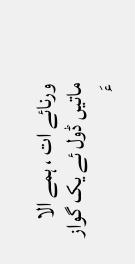ورنائے ات ، ہمے الا ماتیں ڈول ئے یک گواز ءَ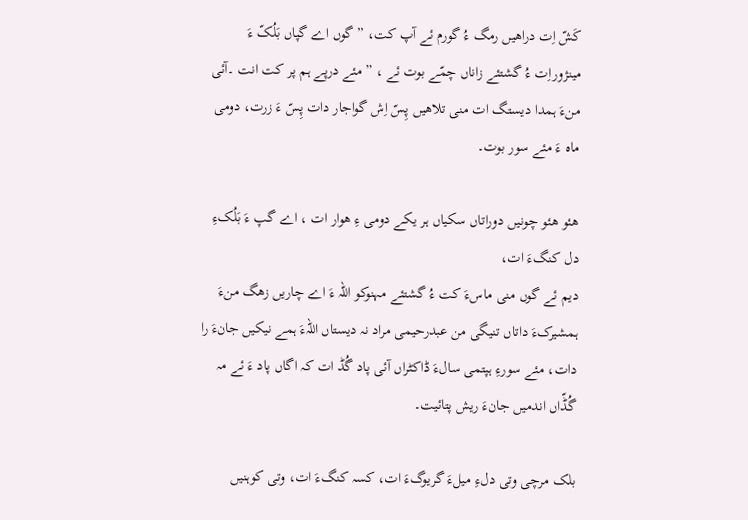کَشّ اِت دراھیں رمگ ءُ گورم ئے آپ کت، ” گوں اے گپاں بَلُکّ ءَ مینژوراِت ءُ گشتئے زاناں چمّے بوت ئے ، ” مئے درپے ہم پر کت انت ۔آئی منءَ ہمدا دیستگ ات منی تلاھیں پِسّ اِش گواجار دات پِسّ ءَ زرت، دومی ماہ ءَ مئے سور بوت۔

ھئو ھئو چونیں دوراتاں سکیاں ہر یکے دومی ءِ ھوار ات ، اے گپ ءَ بَلُکءِ دل کنگءَ ات،
دیم ئے گوں منی ماسءَ کت ءُ گشتئے مہنوکو اللہ ءَ اے چاریں زھگ منءَ ہمشیرکءَ داتاں تنیگی من عبدرحیمی مراد نہ دیستاں اللہءَ ہمے نیکیں جانءَ را دات، مئے سورءِ ہپتمی سالءَ ڈاکٹراں آئی پاد گُڈ ات کہ اگاں پاد ءَ ئے مہ گُڈّاں اندمیں جانءَ ریش پتائیت۔

بلک مرچی وتی دلءِ میلءَ گریوگءَ ات، کسہ کنگءَ ات، وتی کوہنیں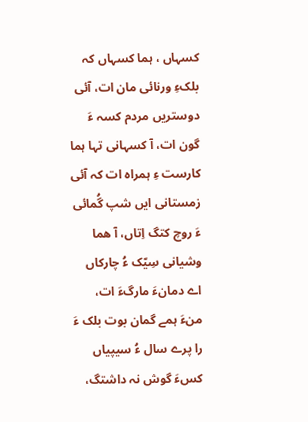کسہاں ، ہما کسہاں کہ بلکءِ ورنائی مان ات، آئی دوستریں مردم کسہ ءَ گون ات، آ کسہانی تہا ہما کارست ءِ ہمراہ ات کہ آئی زمستانی ایں شپ گُمائی ءَ روچ کتگ اِتاں، آ ھما وشیانی سِیّک ءُ چارکاں اے دمانءَ مارگءَ ات،
منءَ ہمے گمان بوت بلک ءَ را پرے سال ءُ سیپیاں کسءَ گوش نہ داشتگ،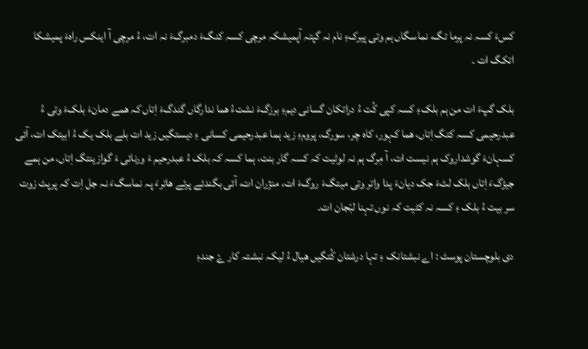کسءَ کسہ نہ پرما تگ، نماسگاں ہم وتی پیرکءِ نام نہ گپتہ آپمیشکہ مرچی کسہ کنگءَ دمبرگءَ نہ ات، ءُ مرچی آ اینکس راہءَ پمیشکا اتکگ ات ۔

بلک گپءَ ات من ہم بلکءِ کسہ کپی کُت ءُ دراتکان گسانی دیمءِ برزگءَ نشتءُ ھما ندارگاں گندگءَ اِتاں کہ ھمے دمانءَ بلکءَ وتی ءُ عبدرحیمی کسہ کتگ اِتاں، ھما کہور، کاہ چر، سورگ، پرومءِ زید ہما عبدرحیمی کسانی ءِ دیستگیں زید ات بلے بلک یک ءُ ابیتک ات، آئی کسہانءَ گوشداروک ہم نیست ات، آ مِرگ ہم نہ لوٹیت کہ کسہ گار بنت، ہما کسہ کہ بلک ءُ عبدرحیم ءَ ورنائی ءَ گوازینتگ اِتاں، من ہمے جیڑگءَ اِتاں بلک لٹءَ جک دیانءَ پدا واتر وتی میتگءَ روگءَ ات، منژران ات، آئی بگندئے پرئے ھاترءَ پہ نماسگءَ نہ جل اِت کہ پرپٹ زوت سر بیت ءُ بلک ءِ کسہ نہ کٹیت کہ نوں تہنا لبّجان ات۔

دی بلوچستان پوسٹ : اے نبشتانک ءِ تہا درشتان کُتگیں ھیال ءُ لیکہ نبشتہ کار ۓ جندءِ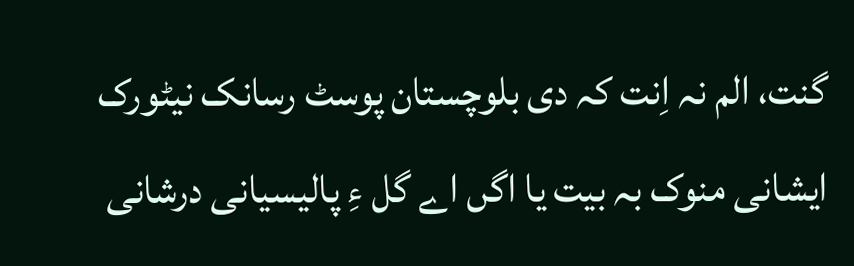گنت، الم نہ اِنت کہ دی بلوچستان پوسٹ رسانک نیٹورک ایشانی منوک بہ بیت یا اگں اے گل ءِ پالیسیانی درشانی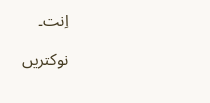اِنت۔

نوکتریں